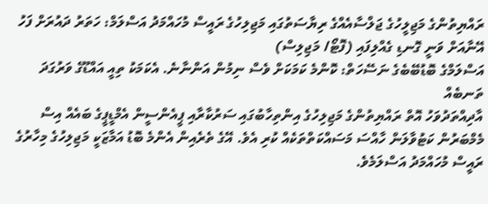ރައްޔިތުންގެ މަޖިލީހުގެ ޖަލްސާއެއްގެ ރިޔާސަތުގައި މަޖިލިހުގެ ރައީސް މުހައްމަދު އަސްލަމް: ހަތަރު ދައުރަށް ފަހު އޭނާއަށް ވަނީ ގޮނޑި ގެއްލިފައި (ފޮޓޯ/ މަޖިލިސް)
އަސްލަމްގެ ބޮޑުބޭބެގެ ނަސޭހަތް: ކޮންމެ ކަމަކަށް ވެސް ނިމުން އަންނާނެ. އެކަމަކު ތިއީ އައްޑޫގެ ވަރުގަދަ ތަނބެއް
އާދިއްތަދުވަހު އޮތް ރައްޔިތުންގެ މަޖިލިހުގެ އިންތިހާބުގައި ސަރުކާރާއި ޕީއެންސީން އެމްޑީޕީގެ ބައެއް އިސް މެމްބަރުން ކަޓުވާލަން ހާއްސަ މަސައްކަތްތަކެއް ކުރި އެވެ. އޭގެ ތެރެއިން އެންމެ ބޮޑު އަމާޒަކީ މަޖިލިހުގެ މިހާރުގެ ރައީސް މުހައްމަދު އަސްލަމެވެ.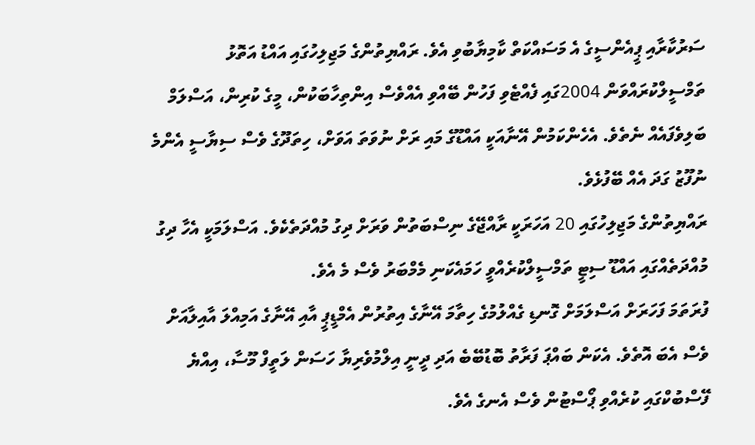ސަރުކާރާއި ޕީއެންސީގެ އެ މަސައްކަތް ކާމިޔާބުވި އެވެ. ރައްޔިތުންގެ މަޖިލިހުގައި އައްޑު އަތޮޅު ތަމްސީލްކުރައްވަން 2004ގައި ފެއްޓެވި ފަހުން ބޭއްވި އެއްވެސް އިންތިހާބަކުން، މީގެ ކުރިން، އަސްލަމް ބަލިވެފައެއް ނެތެވެ. އެހެންކަމުން އޭނާއަކީ އައްޑޫގެ މައި ރަށް ނުވަތަ އަވަށް، ހިތަދޫގެ ވެސް ސިޔާސީ އެންމެ ނުފޫޒު ގަދަ އެއް ބޭފުޅެވެ.
ރައްޔިތުންގެ މަޖިލިހުގައި 20 އަހަރަކީ ރާއްޖޭގެ ނިސްބަތުން ވަރަށް ދިގު މުއްދަތެކެވެ. އަސްލަމަކީ އެހާ ދިގު މުއްދަތެއްގައި އައްޑޫ ސިޓީ ތަމްސީލްކުރެއްވީ ހަމައެކަނި މެމްބަރު ވެސް މެ އެވެ.
ފުރަތަމަ ފަހަރަށް އަސްލަމަށް ގޮނޑި ގެއްލުމުގެ ހިތާމަ އޭނާގެ އިތުރުން އެމްޑީޕީ އާއި އޭނާގެ އަމިއްލަ އާއިލާއަށް ވެސް އެބަ އޮތެވެ. އެކަން ބައްޕަ ފަރާތު ބޮޑުބޭބެ އަދި ދީނީ އިލްމުވެރިޔާ ހަސަން ލަތީފް މޫސާ، އިއްޔެ ފޭސްބުކްގައި ކުރެއްވި ޕޯސްޓުން ވެސް އެނގެ އެވެ.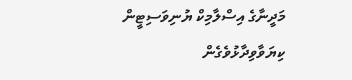މަދީނާގެ އިސްލާމިކް ޔުނިވަސިޓީން ކިޔަވާވިދާޅުވެގެން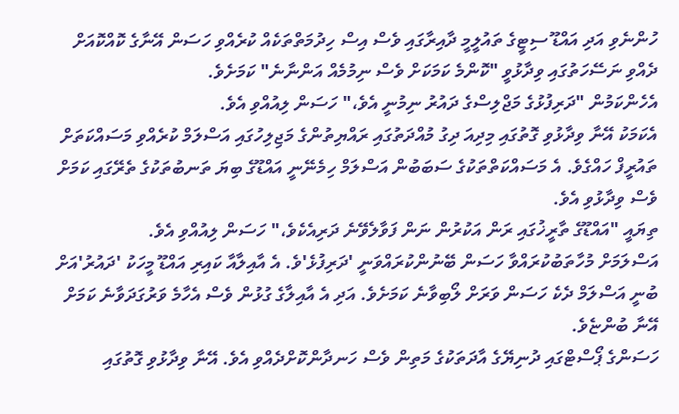ހުންނެވި އަދި އައްޑޫ ސިޓީގެ ތައުލީމީ ދާއިރާގައި ވެސް އިސް ހިދުމަތްތަކެއް ކުރެއްވި ހަސަން އޭނާގެ ކޮއްކޮއަށް ދެއްވި ނަސޭހަތުގައި ވިދާޅުވީ "ކޮންމެ ކަމަކަށް ވެސް ނިމުމެއް އަންނާނެ" ކަމަށެވެ.
އެހެންކަމުން "ދަރިފުޅުގެ މަޖްލިސްގެ ދައުރު ނިމުނީ އެވެ،" ހަސަން ލިއުއްވި އެވެ.
އެކަމަކު އޭނާ ވިދާޅުވި ގޮތުގައި މިދިއަ ދިގު މުއްދަތުގައި ރައްޔިތުންގެ މަޖިލިހުގައި އަސްލަމް ކުރެއްވި މަސައްކަތަށް ތައުރީފް ހައްގެވެ. އެ މަސައްކަތްތަކުގެ ސަބަބުން އަސްލަމް ހިމެނޭނީ އައްޑޫގެ ބިޔަ ތަނބުތަކުގެ ތެރޭގައި ކަމަށް ވެސް ވިދާޅުވި އެވެ.
ތިޔައީ "އައްޑޫގެ ތާރީޚުގައި ރަން އަކުރުން ނަން ފަވާލެވޭނެ ދަރިއެކެވެ،" ހަސަން ލިއުއްވި އެވެ.
އަސްލަމަށް މުހާތަބުކުރައްވާ ހަސަން ބޭނުންކުރައްވަނީ 'ދަރިފުޅެ'ވެ. އެ އާއިލާއާ ކައިރި އައްޑޫ މީހަކު 'ދައުރު'އަށް ބުނީ އަސްލަމް ދެކެ ހަސަން ވަރަށް ލޯބިވާނެ ކަމަށެވެ. އަދި އެ އާއިލާގެ ގުޅުން ވެސް އެހާމެ ވަރުގަދަވާނެ ކަމަށް އޭނާ ބުންޏެވެ.
ހަސަންގެ ޕޯސްޓްގައި ދުނިޔޭގެ އާދަތަކުގެ މަތިން ވެސް ހަނދާންކޮށްދެއްވި އެވެ. އޭނާ ވިދާޅުވި ގޮތުގައި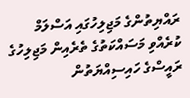ރައްޔިތުންގެ މަޖިލިހުގައި އަސްލަމް ކުރެއްވި މަސައްކަތުގެ ތެރެއިން މަޖިލިހުގެ ރައީސްގެ ހައިސިއްޔަތުން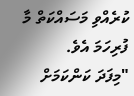ކުރެއްވި މަސައްކަތް މާ ފުރިހަމަ އެވެ.
"މިފަދަ ކަންކަމަށް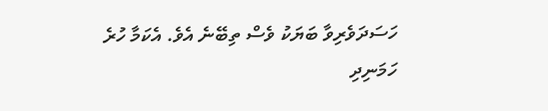ހަސަދަވެރިވާ ބަޔަކު ވެސް ތިބޭނެ އެވެ. އެކަމާ ހުރެ ހަމަނިދި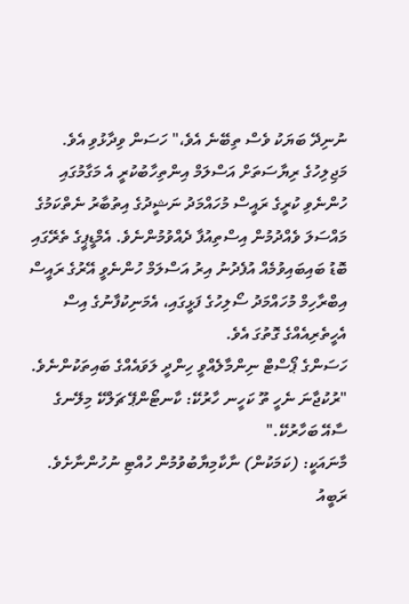ނުނިދޭ ބަޔަކު ވެސް ތިބޭނެ އެވެ،" ހަސަން ވިދާޅުވި އެވެ.
މަޖިލިހުގެ ރިޔާސަތަށް އަސްލަމް އިންތިހާބުކުރީ އެ މަގާމުގައި ހުންނެވި ކުރީގެ ރައީސް މުހައްމަދު ނަޝީދުގެ އިތުބާރު ނެތްކަމުގެ މައްސަލަ ވެއްދުމުން އިސްތިއުފާ ދެއްވުމުންނެވެ. އެމްޑީޕީގެ ތެރޭގައި ބޮޑު ބައިބައިވުމެއް އުފެދުނު އިރު އަސްލަމް ހުންނެވީ އޭރުގެ ރައީސް އިބްރާހިމް މުހައްމަދު ސޯލިހުގެ ފަޅީގައި، އެމަނިކުފާނުގެ އިސް އެހީތެރިއެއްގެ ގޮތުގަ އެވެ.
ހަސަންގެ ޕޯސްޓް ނިންމާލެއްވީ ހިންދީ ލަވައެއްގެ ބައިތަކުންނެވެ.
"ރުކުޖާނަ ނެހީ ތޫ ކަހީނ ހާރުކޭ: ކާނޓޯންޕޭ ޗަލްކޭ މިލޭނގެ ސާއޭ ބަހާރުކޭ."
މާނައަކީ: (ކަމަކުން) ނާކާމިޔާބުވުމުން ހުއްޓި ނުހުންނާށެވެ. ރަބީއު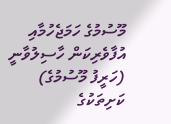މޫސުމުގެ ހަމަޖެހުމާއި އުފާވެރިކަން ހާސިލުވާނީ (ހަރީފު މޫސުމުގެ) ކަށިތަކުގެ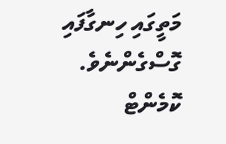މަތީގައި ހިނގާފައި ގޮސްގެންނެވެ.
ކޮމެންޓް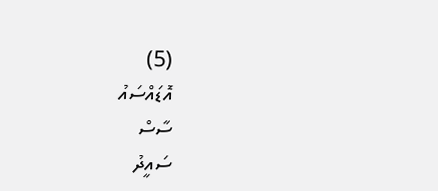(5)
އޮޑައްސައު
ސާސް
ސައީދު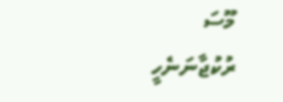މޫސަ
ރުކުޖާނަނެހީ